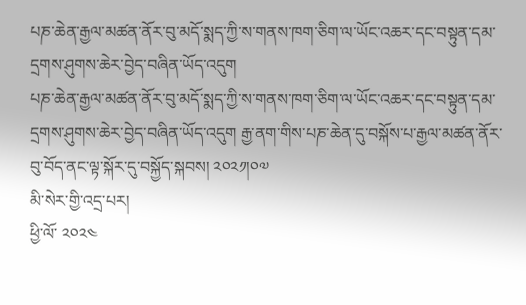པཎ་ཆེན་རྒྱལ་མཚན་ནོར་བུ་མདོ་སྨད་ཀྱི་ས་གནས་ཁག་ཅིག་ལ་ཡོང་འཆར་དང་བསྟུན་དམ་དྲགས་ཤུགས་ཆེར་བྱེད་བཞིན་ཡོད་འདུག
པཎ་ཆེན་རྒྱལ་མཚན་ནོར་བུ་མདོ་སྨད་ཀྱི་ས་གནས་ཁག་ཅིག་ལ་ཡོང་འཆར་དང་བསྟུན་དམ་དྲགས་ཤུགས་ཆེར་བྱེད་བཞིན་ཡོད་འདུག རྒྱ་ནག་གིས་པཎ་ཆེན་དུ་བསྐོས་པ་རྒྱལ་མཚན་ནོར་བུ་བོད་ནང་ལྟ་སྐོར་དུ་བསྐྱོད་སྐབས། ༢༠༢༡།༠༧
མི་སེར་གྱི་འདྲ་པར།
ཕྱི་ལོ་ ༢༠༢༤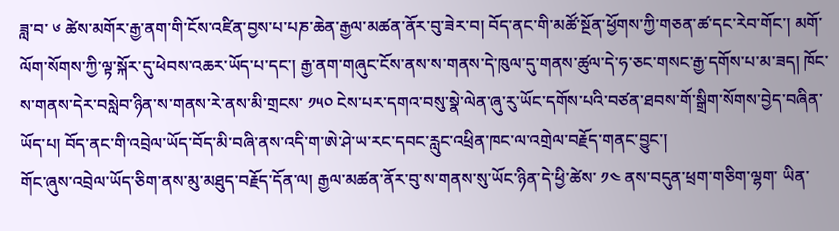ཟླ་བ་ ༦ ཚེས་མགོར་རྒྱ་ནག་གི་ངོས་འཛིན་བྱས་པ་པཎ་ཆེན་རྒྱལ་མཚན་ནོར་བུ་ཟེར་བ། བོད་ནང་གི་མཚོ་སྔོན་ཕྱོགས་ཀྱི་གཅན་ཚ་དང་རེབ་གོང་། མགོ་ལོག་སོགས་ཀྱི་ལྟ་སྐོར་དུ་ཕེབས་འཆར་ཡོད་པ་དང་། རྒྱ་ནག་གཞུང་ངོས་ནས་ས་གནས་དེ་ཁུལ་དུ་གནས་ཚུལ་དེ་ཧ་ཅང་གསང་རྒྱ་དགོས་པ་མ་ཟད། ཁོང་ས་གནས་དེར་བསླེབ་ཉིན་ས་གནས་རེ་ནས་མི་གྲངས་ ༡༥༠ ངེས་པར་དགའ་བསུ་སྣེ་ལེན་ཞུ་རུ་ཡོང་དགོས་པའི་བཙན་ཐབས་གོ་སྒྲིག་སོགས་བྱེད་བཞིན་ཡོད་པ། བོད་ནང་གི་འབྲེལ་ཡོད་བོད་མི་བཞི་ནས་འདི་ག་ཨེ་ཤེ་ཡ་རང་དབང་རླུང་འཕྲིན་ཁང་ལ་འགྲེལ་བརྗོད་གནང་བྱུང་།
གོང་ཞུས་འབྲེལ་ཡོད་ཅིག་ནས་མུ་མཐུད་བརྗོད་དོན་ལ། རྒྱལ་མཚན་ནོར་བུ་ས་གནས་སུ་ཡོང་ཉིན་དེ་ཕྱི་ཚེས་ ༡༤ ནས་བདུན་ཕྲག་གཅིག་ལྷག་ ཡིན་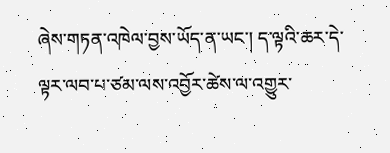ཞེས་གཏན་འཁེལ་བྱས་ཡོད་ན་ཡང་། ད་ལྟའི་ཆར་དེ་ལྟར་ལབ་པ་ཙམ་ལས་འབྱོར་ཚེས་ལ་འགྱུར་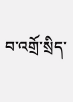བ་འགྲོ་སྲིད་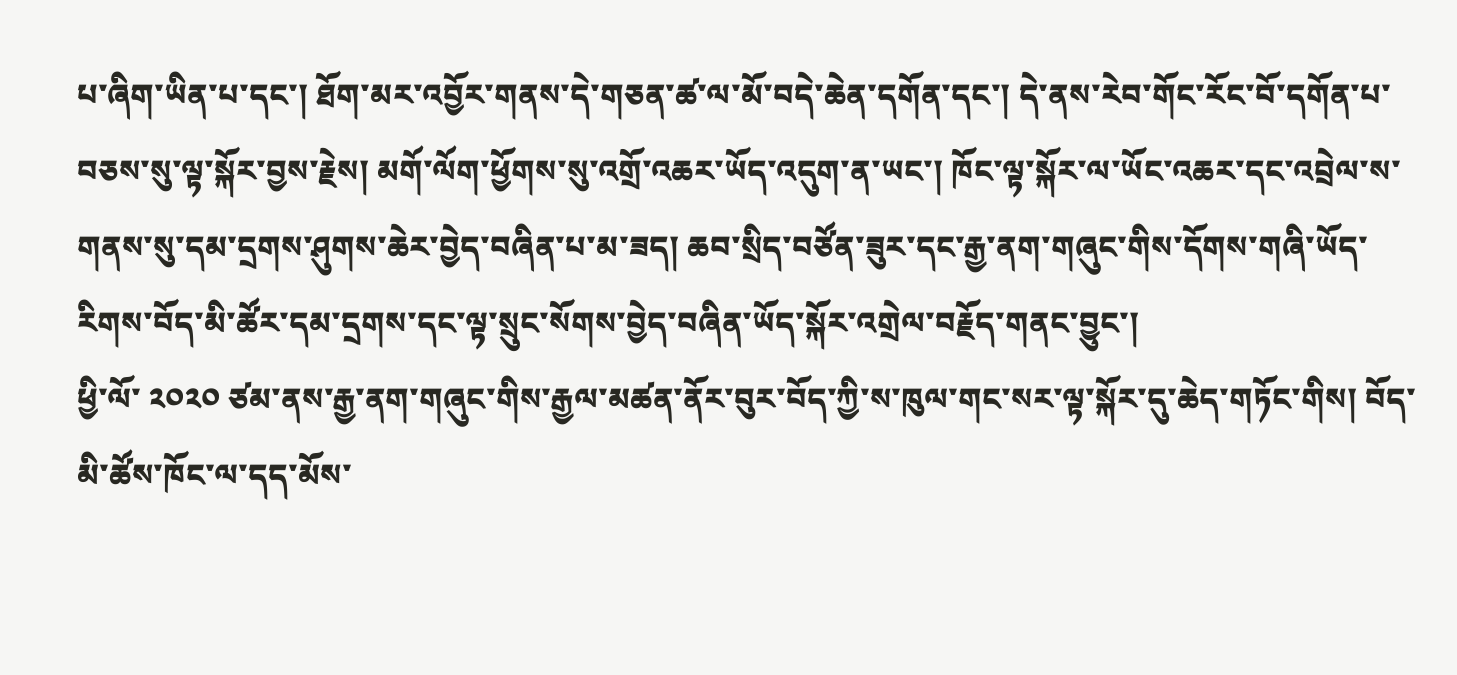པ་ཞིག་ཡིན་པ་དང་། ཐོག་མར་འབྱོར་གནས་དེ་གཅན་ཚ་ལ་མོ་བདེ་ཆེན་དགོན་དང་། དེ་ནས་རེབ་གོང་རོང་བོ་དགོན་པ་བཅས་སུ་ལྟ་སྐོར་བྱས་རྗེས། མགོ་ལོག་ཕྱོགས་སུ་འགྲོ་འཆར་ཡོད་འདུག་ན་ཡང་། ཁོང་ལྟ་སྐོར་ལ་ཡོང་འཆར་དང་འབྲེལ་ས་གནས་སུ་དམ་དྲགས་ཤུགས་ཆེར་བྱེད་བཞིན་པ་མ་ཟད། ཆབ་སྲིད་བཙོན་ཟུར་དང་རྒྱ་ནག་གཞུང་གིས་དོགས་གཞི་ཡོད་རིགས་བོད་མི་ཚོར་དམ་དྲགས་དང་ལྟ་སྲུང་སོགས་བྱེད་བཞིན་ཡོད་སྐོར་འགྲེལ་བརྗོད་གནང་བྱུང་།
ཕྱི་ལོ་ ༢༠༢༠ ཙམ་ནས་རྒྱ་ནག་གཞུང་གིས་རྒྱལ་མཚན་ནོར་བུར་བོད་ཀྱི་ས་ཁུལ་གང་སར་ལྟ་སྐོར་དུ་ཆེད་གཏོང་གིས། བོད་མི་ཚོས་ཁོང་ལ་དད་མོས་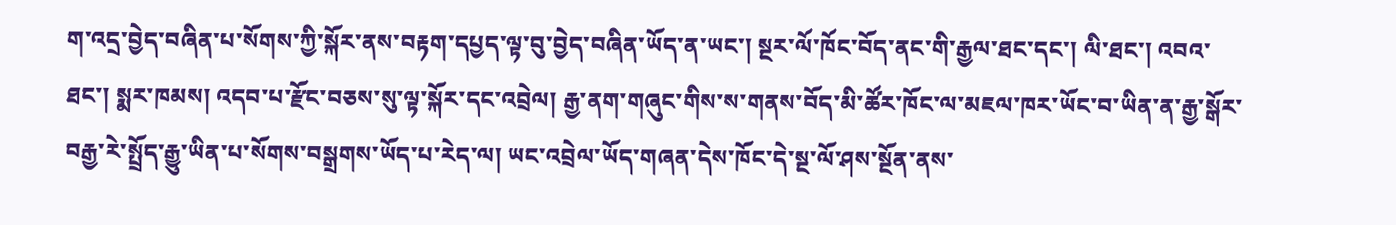ག་འདྲ་བྱེད་བཞིན་པ་སོགས་ཀྱི་སྐོར་ནས་བརྟག་དཔྱད་ལྟ་བུ་བྱེད་བཞིན་ཡོད་ན་ཡང་། སྔར་ལོ་ཁོང་བོད་ནང་གི་རྒྱལ་ཐང་དང་། ལི་ཐང་། འབའ་ཐང་། སྨར་ཁམས། འདབ་པ་རྫོང་བཅས་སུ་ལྟ་སྐོར་དང་འབྲེལ། རྒྱ་ནག་གཞུང་གིས་ས་གནས་བོད་མི་ཚོར་ཁོང་ལ་མཇལ་ཁར་ཡོང་བ་ཡིན་ན་རྒྱ་སྒོར་བརྒྱ་རེ་སྤྲོད་རྒྱུ་ཡིན་པ་སོགས་བསྒྲགས་ཡོད་པ་རེད་ལ། ཡང་འབྲེལ་ཡོད་གཞན་དེས་ཁོང་དེ་སྔ་ལོ་ཤས་སྔོན་ནས་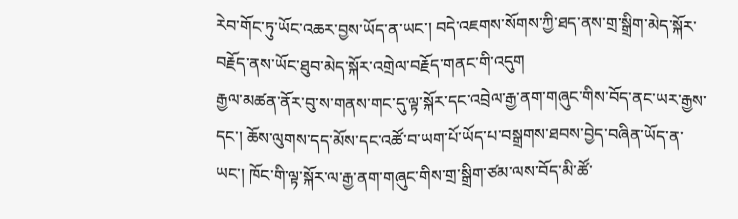རེབ་གོང་ཏུ་ཡོང་འཆར་བྱས་ཡོད་ན་ཡང་། བདེ་འཇགས་སོགས་ཀྱི་ཐད་ནས་གྲ་སྒྲིག་མེད་སྐོར་བརྗོད་ནས་ཡོང་ཐུབ་མེད་སྐོར་འགྲེལ་བརྗོད་གནང་གི་འདུག
རྒྱལ་མཚན་ནོར་བུ་ས་གནས་གང་དུ་ལྟ་སྐོར་དང་འབྲེལ་རྒྱ་ནག་གཞུང་གིས་བོད་ནང་ཡར་རྒྱས་དང་། ཆོས་ལུགས་དད་མོས་དང་འཚོ་བ་ཡག་པོ་ཡོད་པ་བསྒྲགས་ཐབས་བྱེད་བཞིན་ཡོད་ན་ཡང་། ཁོང་གི་ལྟ་སྐོར་ལ་རྒྱ་ནག་གཞུང་གིས་གྲ་སྒྲིག་ཙམ་ལས་བོད་མི་ཚོ་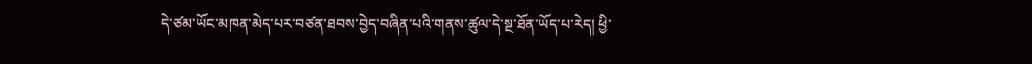དེ་ཙམ་ཡོང་མཁན་མེད་པར་བཙན་ཐབས་བྱེད་བཞིན་པའི་གནས་ཚུལ་དེ་སྔ་ཐོན་ཡོད་པ་རེད། ཕྱི་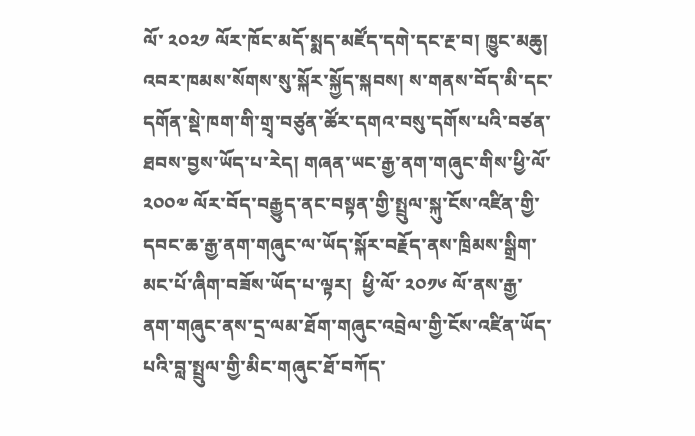ལོ་ ༢༠༢༡ ལོར་ཁོང་མདོ་སྨད་མཛོད་དགེ་དང་རྔ་བ། ཁྱུང་མཆུ། འབར་ཁམས་སོགས་སུ་སྐོར་སྐྱོད་སྐབས། ས་གནས་བོད་མི་དང་དགོན་སྡེ་ཁག་གི་གྲྭ་བཙུན་ཚོར་དགའ་བསུ་དགོས་པའི་བཙན་ཐབས་བྱས་ཡོད་པ་རེད། གཞན་ཡང་རྒྱ་ནག་གཞུང་གིས་ཕྱི་ལོ་ ༢༠༠༧ ལོར་བོད་བརྒྱུད་ནང་བསྟན་གྱི་སྤྲུལ་སྐུ་ངོས་འཛིན་གྱི་དབང་ཆ་རྒྱ་ནག་གཞུང་ལ་ཡོད་སྐོར་བརྗོད་ནས་ཁྲིམས་སྒྲིག་མང་པོ་ཞིག་བཟོས་ཡོད་པ་ལྟར།  ཕྱི་ལོ་ ༢༠༡༦ ལོ་ནས་རྒྱ་ནག་གཞུང་ནས་དྲ་ལམ་ཐོག་གཞུང་འབྲེལ་གྱི་ངོས་འཛིན་ཡོད་པའི་བླ་སྤྲུལ་གྱི་མིང་གཞུང་ཐོ་བཀོད་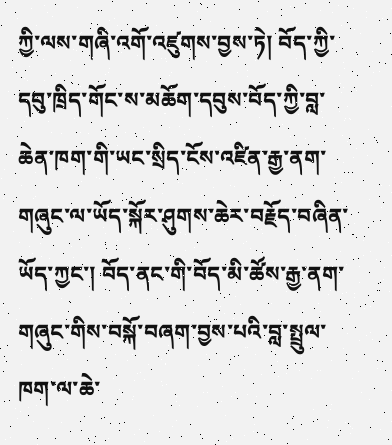ཀྱི་ལས་གཞི་འགོ་འཛུགས་བྱས་ཏེ། བོད་ཀྱི་དབུ་ཁྲིད་གོང་ས་མཆོག་དབུས་བོད་ཀྱི་བླ་ཆེན་ཁག་གི་ཡང་སྲིད་ངོས་འཛིན་རྒྱ་ནག་གཞུང་ལ་ཡོད་སྐོར་ཤུགས་ཆེར་བརྗོད་བཞིན་ཡོད་ཀྱང་། བོད་ནང་གི་བོད་མི་ཚོས་རྒྱ་ནག་གཞུང་གིས་བསྐོ་བཞག་བྱས་པའི་བླ་སྤྲུལ་ཁག་ལ་ཆེ་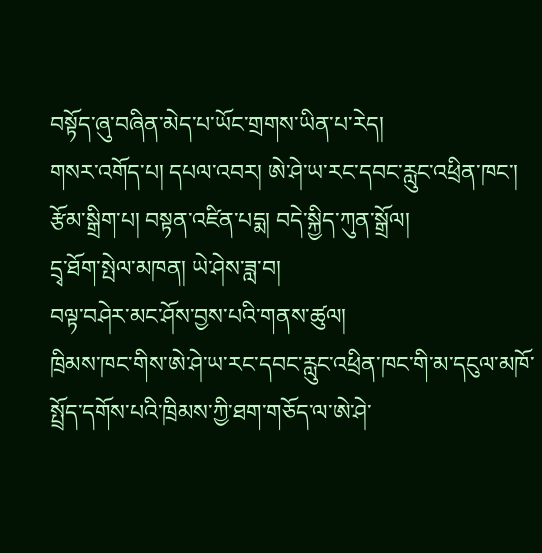བསྟོད་ཞུ་བཞིན་མེད་པ་ཡོང་གྲགས་ཡིན་པ་རེད།
གསར་འགོད་པ། དཔལ་འབར། ཨེ་ཤེ་ཡ་རང་དབང་རླུང་འཕྲིན་ཁང་།
རྩོམ་སྒྲིག་པ། བསྟན་འཛིན་པདྨ། བདེ་སྐྱིད་ཀུན་སྒྲོལ།
དྲྭ་ཐོག་སྤེལ་མཁན། ཡེ་ཤེས་ཟླ་བ།
བལྟ་བཤེར་མང་ཤོས་བྱས་པའི་གནས་ཚུལ།
ཁྲིམས་ཁང་གིས་ཨེ་ཤེ་ཡ་རང་དབང་རླུང་འཕྲིན་ཁང་གི་མ་དངུལ་མཁོ་སྤྲོད་དགོས་པའི་ཁྲིམས་ཀྱི་ཐག་གཅོད་ལ་ཨེ་ཤེ་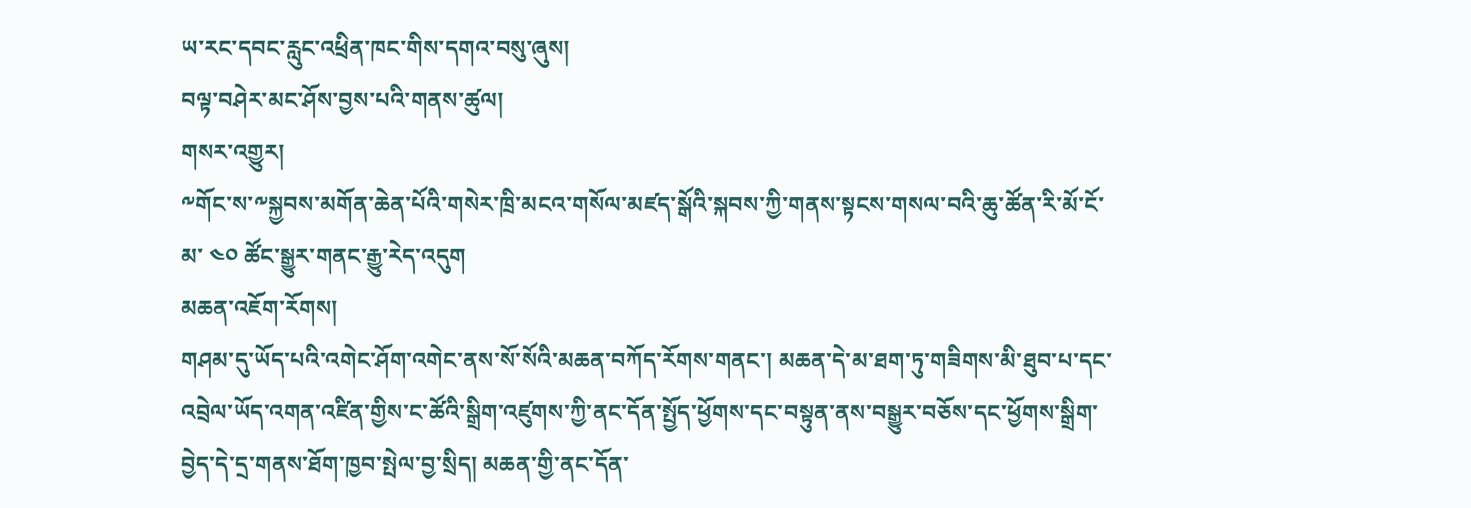ཡ་རང་དབང་རླུང་འཕྲིན་ཁང་གིས་དགའ་བསུ་ཞུས།
བལྟ་བཤེར་མང་ཤོས་བྱས་པའི་གནས་ཚུལ།
གསར་འགྱུར།
༸གོང་ས་༸སྐྱབས་མགོན་ཆེན་པོའི་གསེར་ཁྲི་མངའ་གསོལ་མཛད་སྒོའི་སྐབས་ཀྱི་གནས་སྟངས་གསལ་བའི་ཆུ་ཚོན་རི་མོ་ངོ་མ་ ༤༠ ཚོང་སྒྱུར་གནང་རྒྱུ་རེད་འདུག
མཆན་འཇོག་རོགས།
གཤམ་དུ་ཡོད་པའི་འགེང་ཤོག་འགེང་ནས་སོ་སོའི་མཆན་བཀོད་རོགས་གནང་། མཆན་དེ་མ་ཐག་ཏུ་གཟིགས་མི་ཐུབ་པ་དང་འབྲེལ་ཡོད་འགན་འཛིན་གྱིས་ང་ཚོའི་སྒྲིག་འཛུགས་ཀྱི་ནང་དོན་སྤྱོད་ཕྱོགས་དང་བསྟུན་ནས་བསྒྱུར་བཅོས་དང་ཕྱོགས་སྒྲིག་བྱེད་དེ་དྲ་གནས་ཐོག་ཁྱབ་སྤེལ་བྱ་སྲིད། མཆན་གྱི་ནང་དོན་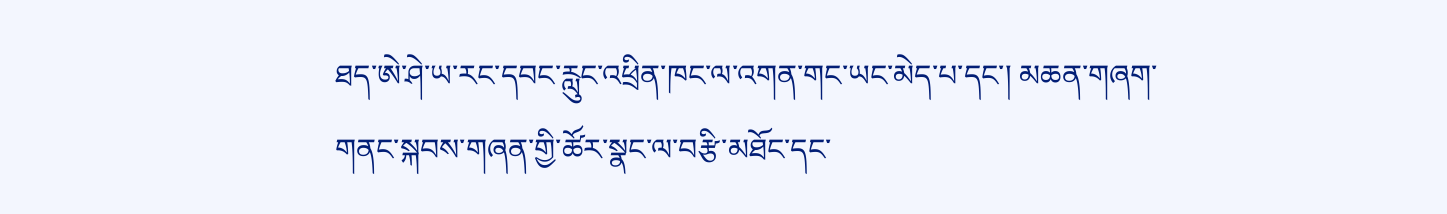ཐད་ཨེ་ཤེ་ཡ་རང་དབང་རླུང་འཕྲིན་ཁང་ལ་འགན་གང་ཡང་མེད་པ་དང་། མཆན་གཞག་གནང་སྐབས་གཞན་གྱི་ཚོར་སྣང་ལ་བརྩི་མཐོང་དང་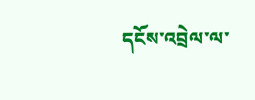དངོས་འབྲེལ་ལ་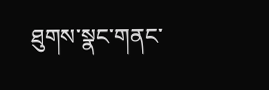ཐུགས་སྣང་གནང་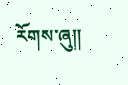རོགས་ཞུ༎